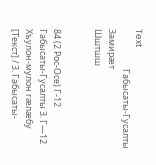Text
                    Габысаты-Гусалты Замирæт
Шштшш


84 (2 Рос-Осе) Г-12 Габысаты-Гусалты 3. Г—12 Хъулон-мулон гæлæбу [Текст] / 3. Габысаты-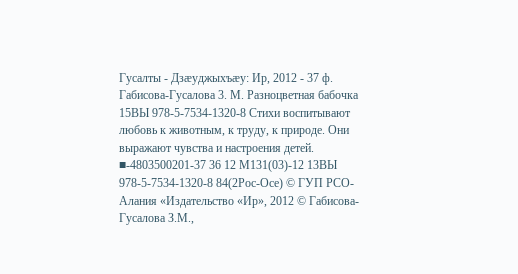Гусалты - Дзæуджыхъæу: Ир, 2012 - 37 ф. Габисова-Гусалова 3. М. Разноцветная бабочка 15ВЫ 978-5-7534-1320-8 Стихи воспитывают любовь к животным, к труду, к природе. Они выражают чувства и настроения детей. ■-4803500201-37 36 12 М131(03)-12 13ВЫ 978-5-7534-1320-8 84(2Рос-Осе) © ГУП РСО-Алания «Издательство «Ир», 2012 © Габисова-Гусалова З.М.,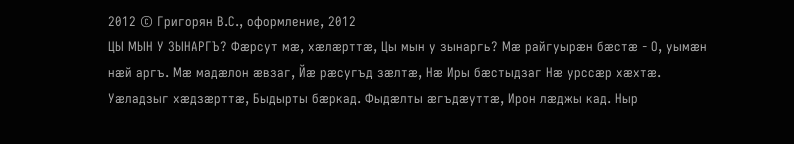2012 © Григорян В.С., оформление, 2012
ЦЫ МЫН У ЗЫНАРГЪ? Фæрсут мæ, хæлæрттæ, Цы мын у зынаргь? Мæ райгуырæн бæстæ - О, уымæн нæй аргъ. Мæ мадæлон æвзаг, Йæ рæсугъд зæлтæ, Нæ Иры бæстыдзаг Нæ урссæр хæхтæ. Уæладзыг хæдзæрттæ, Быдырты бæркад. Фыдæлты æгъдæуттæ, Ирон лæджы кад. Ныр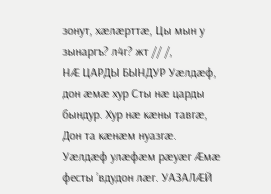зонут, хæлæрттæ, Цы мын у зынаргъ? л4г? жт // /,
НÆ ЦАРДЫ БЫНДУР Уæлдæф, дон æмæ хур Сты нæ царды бындур. Хур нæ кæны тавгæ, Дон та кæнæм нуазгæ. Уæлдæф улæфæм рæуæг Æмæ фесты ’вдудон лæг. УАЗАЛÆЙ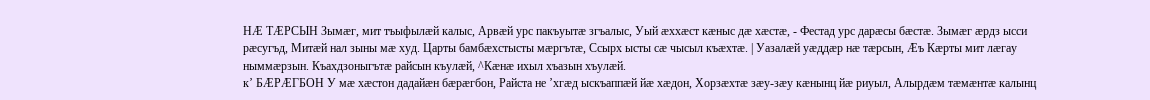НÆ ТÆРСЫН Зымæг, мит тъыфылæй калыс, Арвæй урс пакъуытæ згъалыс, Уый æххæст кæныс дæ хæстæ, - Фестад урс дарæсы бæстæ. Зымæг æрдз ысси рæсугъд, Митæй нал зыны мæ худ. Царты бамбæхстысты мæргътæ, Ссырх ысты сæ чысыл къæхтæ. | Уазалæй уæддæр нæ тæрсын, Æъ Кæрты мит лæгау ныммæрзын. Къахдзоныгътæ райсын къулæй, ^Кæнæ ихыл хъазын хъулæй.
к’ БÆРÆГБОН У мæ хæстон дадайæн бæрæгбон, Райста не ’хгæд ыскъаппæй йæ хæдон, Хорзæхтæ зæу-зæу кæнынц йæ риуыл, Алырдæм тæмæнтæ калынц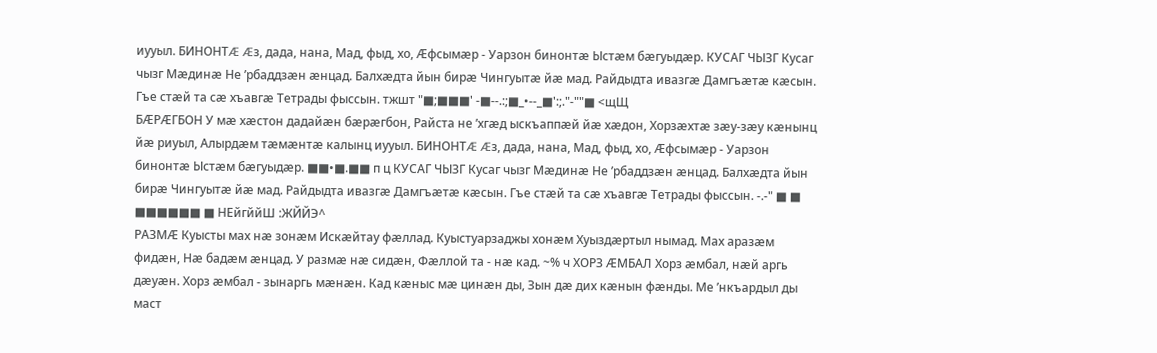иууыл. БИНОНТÆ Æз, дада, нана, Мад, фыд, хо, Æфсымæр - Уарзон бинонтæ Ыстæм бæгуыдæр. КУСАГ ЧЫЗГ Кусаг чызг Мæдинæ Не ’рбаддзæн æнцад. Балхæдта йын бирæ Чингуытæ йæ мад. Райдыдта ивазгæ Дамгъæтæ кæсын. Гъе стæй та сæ хъавгæ Тетрады фыссын. тжшт "■;■■■' -■--.:;■_•--_■':;."-""■ <щЩ
БÆРÆГБОН У мæ хæстон дадайæн бæрæгбон, Райста не ’хгæд ыскъаппæй йæ хæдон, Хорзæхтæ зæу-зæу кæнынц йæ риуыл, Алырдæм тæмæнтæ калынц иууыл. БИНОНТÆ Æз, дада, нана, Мад, фыд, хо, Æфсымæр - Уарзон бинонтæ Ыстæм бæгуыдæр. ■■•■.■■ п ц КУСАГ ЧЫЗГ Кусаг чызг Мæдинæ Не ’рбаддзæн æнцад. Балхæдта йын бирæ Чингуытæ йæ мад. Райдыдта ивазгæ Дамгъæтæ кæсын. Гъе стæй та сæ хъавгæ Тетрады фыссын. -.-" ■ ■ ■■■■■■ ■ НЕйгййШ :ЖЙЙЭ^
РАЗМÆ Куысты мах нæ зонæм Искæйтау фæллад. Куыстуарзаджы хонæм Хуыздæртыл нымад. Мах аразæм фидæн, Нæ бадæм æнцад. У размæ нæ сидæн, Фæллой та - нæ кад. ~% ч ХОРЗ ÆМБАЛ Хорз æмбал, нæй аргь дæуæн. Хорз æмбал - зынаргь мæнæн. Кад кæныс мæ цинæн ды, Зын дæ дих кæнын фæнды. Ме ’нкъардыл ды маст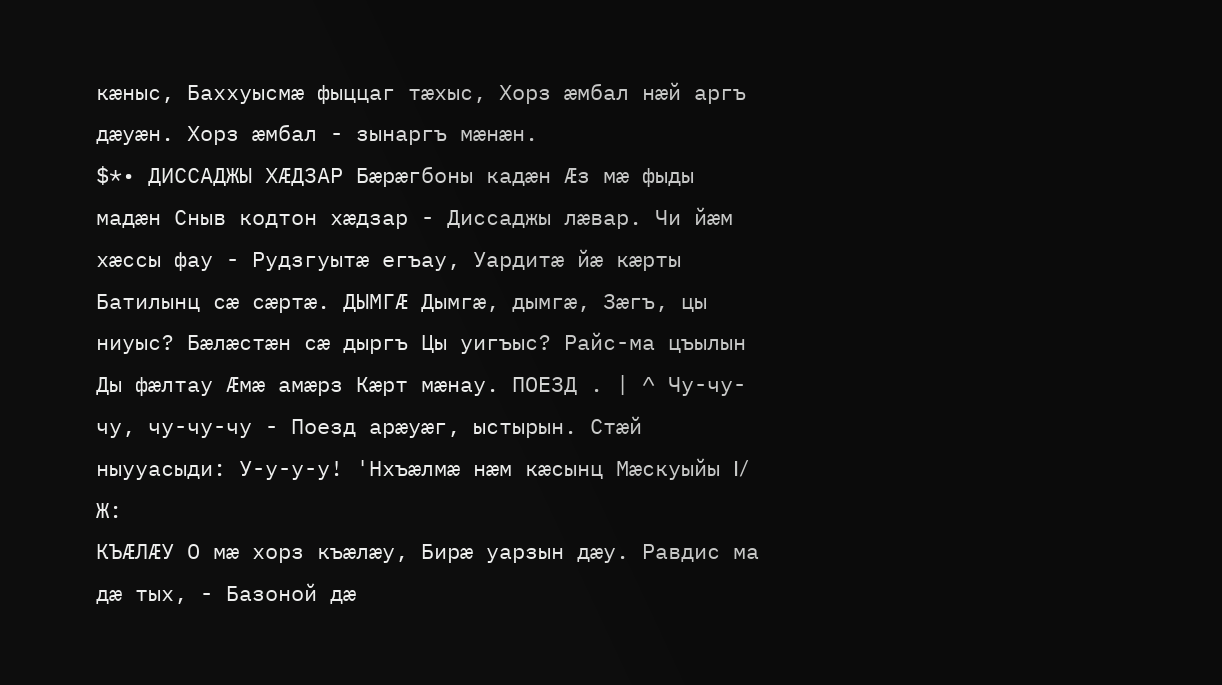кæныс, Баххуысмæ фыццаг тæхыс, Хорз æмбал нæй аргъ дæуæн. Хорз æмбал - зынаргъ мæнæн.
$*• ДИССАДЖЫ ХÆДЗАР Бæрæгбоны кадæн Æз мæ фыды мадæн Сныв кодтон хæдзар - Диссаджы лæвар. Чи йæм хæссы фау - Рудзгуытæ егъау, Уардитæ йæ кæрты Батилынц сæ сæртæ. ДЫМГÆ Дымгæ, дымгæ, Зæгъ, цы ниуыс? Бæлæстæн сæ дыргъ Цы уигъыс? Райс-ма цъылын Ды фæлтау Æмæ амæрз Кæрт мæнау. ПОЕЗД . | ^ Чу-чу-чу, чу-чу-чу - Поезд арæуæг, ыстырын. Стæй ныууасыди: У-у-у-у! 'Нхъæлмæ нæм кæсынц Мæскуыйы I/ Ж:
КЪÆЛÆУ О мæ хорз къæлæу, Бирæ уарзын дæу. Равдис ма дæ тых, - Базоной дæ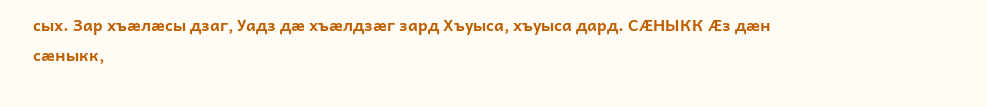сых. Зар хъæлæсы дзаг, Уадз дæ хъæлдзæг зард Хъуыса, хъуыса дард. СÆНЫКК Æз дæн сæныкк,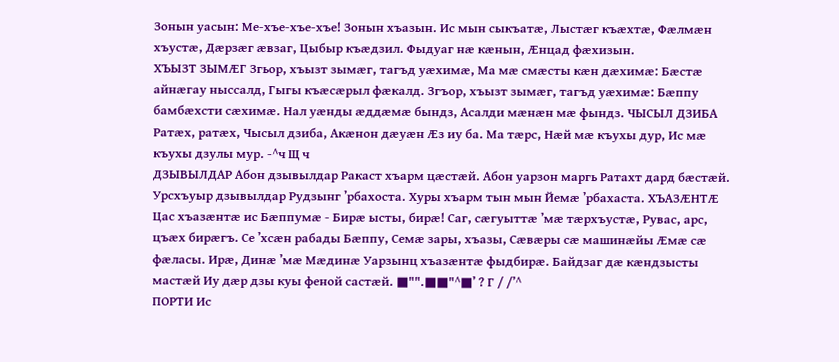Зонын уасын: Ме-хъе-хъе-хъе! Зонын хъазын. Ис мын сыкъатæ, Лыстæг къæхтæ, Фæлмæн хъустæ, Дæрзæг æвзаг, Цыбыр къæдзил. Фыдуаг нæ кæнын, Æнцад фæхизын.
ХЪЫЗТ ЗЫМÆГ Згьор, хъызт зымæг, тагъд уæхимæ, Ма мæ смæсты кæн дæхимæ: Бæстæ айнæгау ныссалд, Гыгы къæсæрыл фæкалд. Згъор, хъызт зымæг, тагъд уæхимæ: Бæппу бамбæхсти сæхимæ. Нал уæнды æддæмæ бындз, Асалди мæнæн мæ фындз. ЧЫСЫЛ ДЗИБА Ратæх, ратæх, Чысыл дзиба, Акæнон дæуæн Æз иу ба. Ма тæрс, Нæй мæ къухы дур, Ис мæ къухы дзулы мур. -^ч Щ ч
ДЗЫВЫЛДАР Абон дзывылдар Ракаст хъарм цæстæй. Абон уарзон маргь Ратахт дард бæстæй. Урсхъуыр дзывылдар Рудзынг ’рбахоста. Хуры хъарм тын мын Йемæ ’рбахаста. ХЪАЗÆНТÆ Цас хъазæнтæ ис Бæппумæ - Бирæ ысты, бирæ! Саг, сæгуыттæ ’мæ тæрхъустæ, Рувас, арс, цъæх бирæгъ. Се ’хсæн рабады Бæппу, Семæ зары, хъазы, Сæвæры сæ машинæйы Æмæ сæ фæласы. Ирæ, Динæ ’мæ Мæдинæ Уарзынц хъазæнтæ фыдбирæ. Байдзаг дæ кæндзысты мастæй Иу дæр дзы куы феной састæй. ■"".■■"^■’ ? Г / /’^
ПОРТИ Ис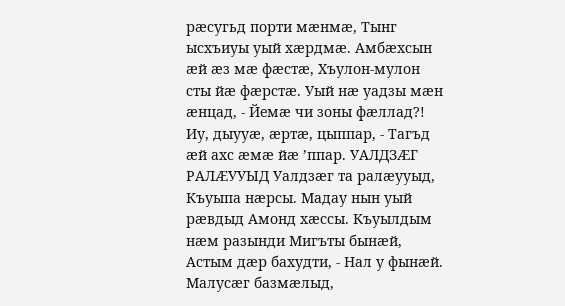рæсугьд порти мæнмæ, Тынг ысхъиуы уый хæрдмæ. Амбæхсын æй æз мæ фæстæ, Хъулон-мулон сты йæ фæрстæ. Уый нæ уадзы мæн æнцад, - Йемæ чи зоны фæллад?! Иу, дыууæ, æртæ, цыппар, - Тагъд æй ахс æмæ йæ ’ппар. УАЛДЗÆГ РАЛÆУУЫД Уалдзæг та ралæууыд, Къуыпа нæрсы. Мадау нын уый рæвдыд Амонд хæссы. Къуылдым нæм разынди Мигъты бынæй, Астым дæр бахудти, - Нал у фынæй. Малусæг базмæлыд,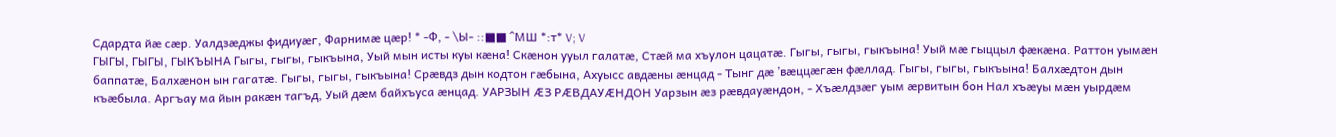Сдардта йæ сæр. Уалдзæджы фидиуæг, Фарнимæ цæр! * -Ф, - \Ы- ::■■ ^МШ *:т* V; V
ГЫГЫ, ГЫГЫ, ГЫКЪЫНА Гыгы, гыгы, гыкъына, Уый мын исты куы кæна! Скæнон ууыл галатæ, Стæй ма хъулон цацатæ. Гыгы, гыгы, гыкъына! Уый мæ гыццыл фæкæна. Раттон уымæн баппатæ, Балхæнон ын гагатæ. Гыгы, гыгы, гыкъына! Срæвдз дын кодтон гæбына, Ахуысс авдæны æнцад - Тынг дæ ’вæццæгæн фæллад. Гыгы, гыгы, гыкъына! Балхæдтон дын къæбыла. Аргъау ма йын ракæн тагъд, Уый дæм байхъуса æнцад. УАРЗЫН ÆЗ РÆВДАУÆНДОН Уарзын æз рæвдауæндон, - Хъæлдзæг уым æрвитын бон Нал хъæуы мæн уырдæм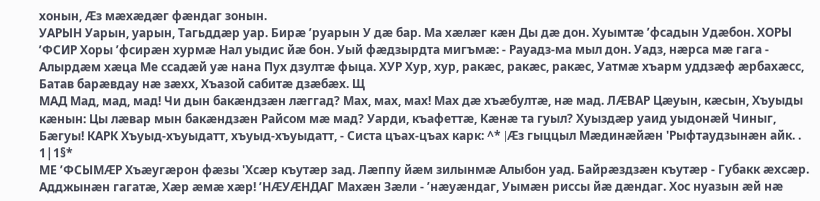хонын, Æз мæхæдæг фæндаг зонын.
УАРЫН Уарын, уарын, Тагьддæр уар. Бирæ ’руарын У дæ бар. Ма хæлæг кæн Ды дæ дон. Хуымтæ ’фсадын Удæбон. ХОРЫ ’ФСИР Хоры ’фсирæн хурмæ Нал уыдис йæ бон. Уый фæдзырдта мигъмæ: - Рауадз-ма мыл дон. Уадз, нæрса мæ гага - Алырдæм хæца Ме ссадæй уæ нана Пух дзултæ фыца. ХУР Хур, хур, ракæс, ракæс, ракæс, Уатмæ хъарм уддзæф æрбахæсс, Батав барæвдау нæ зæхх, Хъазой сабитæ дзæбæх. Щ
МАД Мад, мад, мад! Чи дын бакæндзæн лæггад? Мах, мах, мах! Мах дæ хъæбултæ, нæ мад. ЛÆВАР Цæуын, кæсын, Хъуыды кæнын: Цы лæвар мын бакæндзæн Райсом мæ мад? Уарди, къафеттæ, Кæнæ та гуыл? Хуыздæр уаид уыдонæй Чиныг, Бæгуы! КАРК Хъуыд-хъуыдатт, хъуыд-хъуыдатт, - Систа цъах-цъах карк: ^* |Æз гыццыл Мæдинæйæн 'Рыфтаудзынæн айк. . 1|1§*
МЕ ’ФСЫМÆР Хъæугæрон фæзы 'Хсæр къутæр зад. Лæппу йæм зилынмæ Алыбон уад. Байрæздзæн къутæр - Губакк æхсæр. Адджынæн гагатæ, Хæр æмæ хæр! ’НÆУÆНДАГ Махæн Зæли - ’нæуæндаг, Уымæн риссы йæ дæндаг. Хос нуазын æй нæ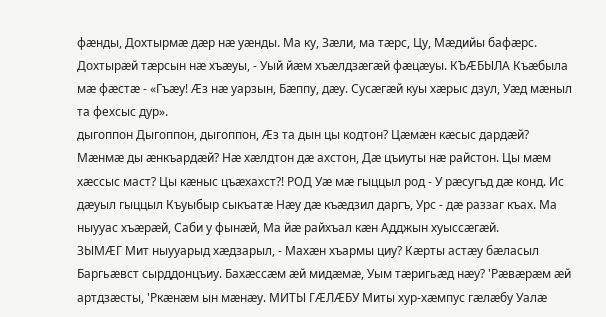фæнды, Дохтырмæ дæр нæ уæнды. Ма ку, Зæли, ма тæрс, Цу, Мæдийы бафæрс. Дохтырæй тæрсын нæ хъæуы, - Уый йæм хъæлдзæгæй фæцæуы. КЪÆБЫЛА Къæбыла мæ фæстæ - «Гъæу! Æз нæ уарзын, Бæппу, дæу. Сусæгæй куы хæрыс дзул, Уæд мæныл та фехсыс дур».
дыгоппон Дыгоппон, дыгоппон, Æз та дын цы кодтон? Цæмæн кæсыс дардæй? Мæнмæ ды æнкъардæй? Нæ хæлдтон дæ ахстон, Дæ цъиуты нæ райстон. Цы мæм хæссыс маст? Цы кæныс цъæхахст?! РОД Уæ мæ гыццыл род - У рæсугъд дæ конд. Ис дæуыл гыццыл Къуыбыр сыкъатæ Нæу дæ къæдзил даргъ, Урс - дæ раззаг къах. Ма ныууас хъæрæй, Саби у фынæй, Ма йæ райхъал кæн Адджын хуыссæгæй.
ЗЫМÆГ Мит ныууарыд хæдзарыл, - Махæн хъармы циу? Кæрты астæу бæласыл Баргьæвст сырддонцъиу. Бахæссæм æй мидæмæ, Уым тæригьæд нæу? 'Рæвæрæм æй артдзæсты, 'Ркæнæм ын мæнæу. МИТЫ ГÆЛÆБУ Миты хур-хæмпус гæлæбу Уалæ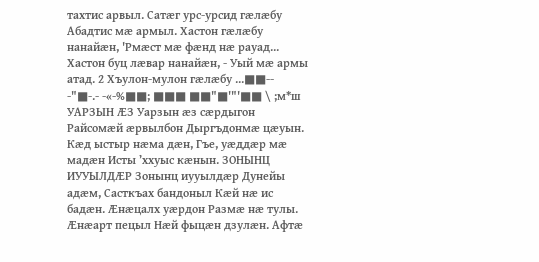тахтис арвыл. Сатæг урс-урсид гæлæбу Абадтис мæ армыл. Хастон гæлæбу нанайæн, 'Рмæст мæ фæнд нæ рауад... Хастон буц лæвар нанайæн, - Уый мæ армы атад. 2 Хъулон-мулон гæлæбу ...■■-- -"■-.- -«-%■■; ■■■ ■■"■'"'■■ \ ;м*ш
УАРЗЫН ÆЗ Уарзын æз сæрдыгон Райсомæй æрвылбон Дыргъдонмæ цæуын. Кæд ыстыр нæма дæн, Гъе, уæддæр мæ мадæн Исты ’ххуыс кæнын. ЗОНЫНЦ ИУУЫЛДÆР Зонынц иууылдæр Дунейы адæм, Састкъах бандоныл Кæй нæ ис бадæн. Æнæцалх уæрдон Размæ нæ тулы. Æнæарт пецыл Нæй фыцæн дзулæн. Афтæ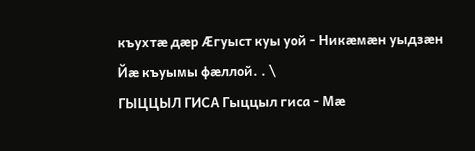къухтæ дæр Æгуыст куы уой - Никæмæн уыдзæн Йæ къуымы фæллой. . \
ГЫЦЦЫЛ ГИСА Гыццыл гиса - Мæ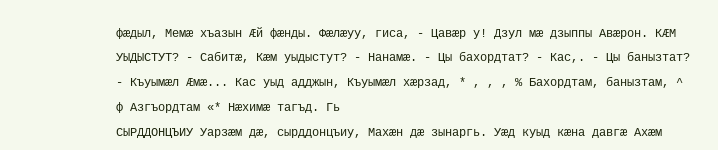фæдыл, Мемæ хъазын Æй фæнды. Фæлæуу, гиса, - Цавæр у! Дзул мæ дзыппы Авæрон. КÆМ УЫДЫСТУТ? - Сабитæ, Кæм уыдыстут? - Нанамæ. - Цы бахордтат? - Кас,. - Цы банызтат? - Къуымæл Æмæ... Кас уыд адджын, Къуымæл хæрзад, * , , , % Бахордтам, банызтам, ^ ф Азгъордтам «* Нæхимæ тагъд. Гь
СЫРДДОНЦЪИУ Уарзæм дæ, сырддонцъиу, Махæн дæ зынаргь. Уæд куыд кæна давгæ Ахæм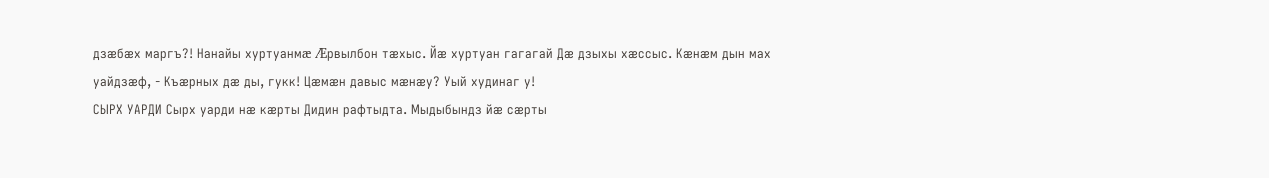дзæбæх маргъ?! Нанайы хуртуанмæ Æрвылбон тæхыс. Йæ хуртуан гагагай Дæ дзыхы хæссыс. Кæнæм дын мах уайдзæф, - Къæрных дæ ды, гукк! Цæмæн давыс мæнæу? Уый худинаг у!
СЫРХ УАРДИ Сырх уарди нæ кæрты Дидин рафтыдта. Мыдыбындз йæ сæрты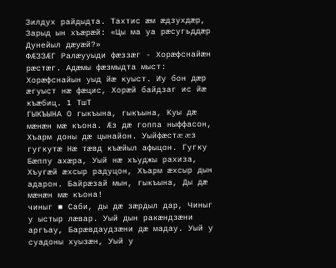Зилдух райдыдта. Тахтис æм æдзухдæр, Зарыд ын хъæрæй: «Цы ма уа рæсугьддæр Дунейыл дæуæй?»
ФÆЗЗÆГ Ралæууыди фæззæг - Хорæфснайæн рæстæг. Адæмы фæзмыдта мыст: Хорæфснайын уыд йæ куыст. Иу бон дæр æгуыст нæ фæцис, Хорæй байдзаг ис йæ къæбиц. 1 ТшТ
ГЫКЪЫНА О гыкъына, гыкъына, Куы дæ мæнæн мæ къона. Æз дæ гоппа ныффасон, Хъарм доны дæ цынайон. Уыйфæстæ æз гугкутæ Нæ тæвд къæйыл афыцон. Гугку Бæппу ахæра, Уый нæ хъуджы рахиза, Хъугæй æхсыр радуцон, Хъарм æхсыр дын адарон. Байрæзай мын, гыкъына, Ды дæ мæнæн мæ къона!
чиныг ■ Саби, ды дæ зæрдыл дар, Чиныг у ыстыр лæвар. Уый дын ракæндзæни аргъау, Барæвдаудзæни дæ мадау. Уый у суадоны хуызæн, Уый у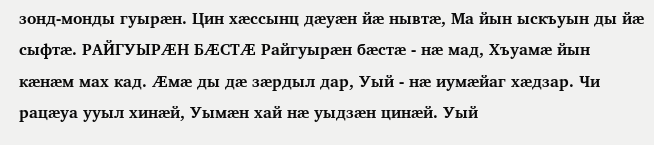зонд-монды гуырæн. Цин хæссынц дæуæн йæ нывтæ, Ма йын ыскъуын ды йæ сыфтæ. РАЙГУЫРÆН БÆСТÆ Райгуырæн бæстæ - нæ мад, Хъуамæ йын кæнæм мах кад. Æмæ ды дæ зæрдыл дар, Уый - нæ иумæйаг хæдзар. Чи рацæуа ууыл хинæй, Уымæн хай нæ уыдзæн цинæй. Уый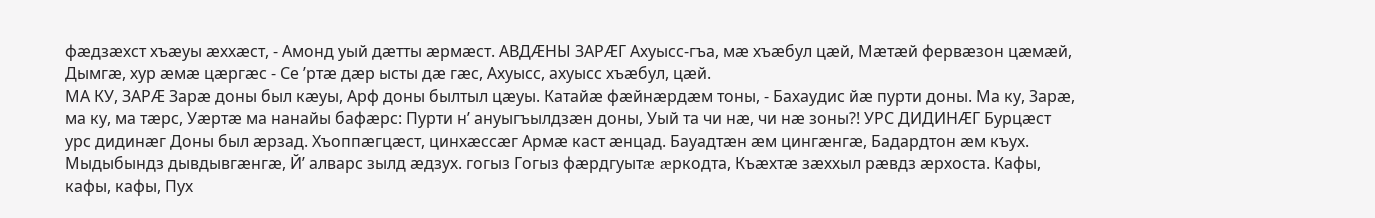фæдзæхст хъæуы æххæст, - Амонд уый дæтты æрмæст. АВДÆНЫ ЗАРÆГ Ахуысс-гъа, мæ хъæбул цæй, Мæтæй фервæзон цæмæй, Дымгæ, хур æмæ цæргæс - Се ’ртæ дæр ысты дæ гæс, Ахуысс, ахуысс хъæбул, цæй.
МА КУ, ЗАРÆ Зарæ доны был кæуы, Арф доны былтыл цæуы. Катайæ фæйнæрдæм тоны, - Бахаудис йæ пурти доны. Ма ку, Зарæ, ма ку, ма тæрс, Уæртæ ма нанайы бафæрс: Пурти н’ ануыгъылдзæн доны, Уый та чи нæ, чи нæ зоны?! УРС ДИДИНÆГ Бурцæст урс дидинæг Доны был æрзад. Хъоппæгцæст, цинхæссæг Армæ каст æнцад. Бауадтæн æм цингæнгæ, Бадардтон æм къух. Мыдыбындз дывдывгæнгæ, Й’ алварс зылд æдзух. гогыз Гогыз фæрдгуытæ æркодта, Къæхтæ зæххыл рæвдз æрхоста. Кафы, кафы, кафы, Пух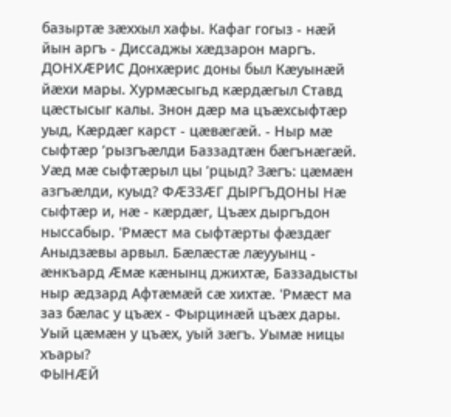базыртæ зæххыл хафы. Кафаг гогыз - нæй йын аргъ - Диссаджы хæдзарон маргъ.
ДОНХÆРИС Донхæрис доны был Кæуынæй йæхи мары. Хурмæсыгьд кæрдæгыл Ставд цæстысыг калы. Знон дæр ма цъæхсыфтæр уыд, Кæрдæг карст - цæвæгæй. - Ныр мæ сыфтæр ’рызгъæлди Баззадтæн бæгънæгæй. Уæд мæ сыфтæрыл цы ’рцыд? Зæгъ: цæмæн азгъæлди, куыд? ФÆЗЗÆГ ДЫРГЪДОНЫ Нæ сыфтæр и, нæ - кæрдæг, Цъæх дыргъдон ныссабыр. 'Рмæст ма сыфтæрты фæздæг Аныдзæвы арвыл. Бæлæстæ лæууынц - æнкъард Æмæ кæнынц джихтæ, Баззадысты ныр æдзард Афтæмæй сæ хихтæ. 'Рмæст ма заз бæлас у цъæх - Фырцинæй цъæх дары. Уый цæмæн у цъæх, уый зæгъ. Уымæ ницы хъары?
ФЫНÆЙ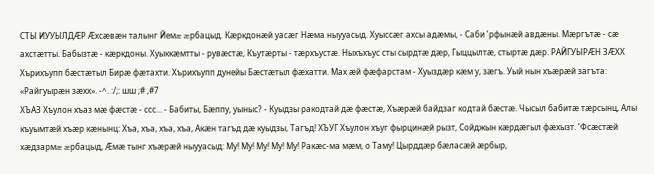СТЫ ИУУЫЛДÆР Æхсæвæн талынг Йемæ æрбацыд. Кæркдонæй уасæг Нæма ныууасыд. Хуыссæг ахсы адæмы, - Саби ’рфынæй авдæны. Мæргътæ - сæ ахстæтты. Бабызтæ - кæркдоны. Хуыккæмтты - рувæстæ, Къутæрты - тæрхъустæ. Ныхъхъус сты сырдтæ дæр, Гыццылтæ, стыртæ дæр. РАЙГУЫРÆН ЗÆХХ Хърихъупп бæстæтыл Бирæ фæтахти. Хърихъупп дунейы Бæстæтыл фæхатти. Мах æй фæфарстам - Хуыздæр кæм у, зæгъ. Уый нын хъæрæй загъта: «Райгуырæн зæхх». -^. :/;: шш ;# ,#7
ХЪАЗ Хъулон хъаз мæ фæстæ - ссс... - Бабиты, Бæппу, уыныс? - Куыдзы ракодтай дæ фæстæ, Хъæрæй байдзаг кодтай бæстæ. Чысыл бабитæ тæрсынц, Алы къуымтæй хъæр кæнынц: Хъа, хъа, хъа, хъа, Акæн тагъд дæ куыдзы, Тагъд! ХЪУГ Хъулон хъуг фырцинæй рызт, Сойджын кæрдæгыл фæхызт. ’Фсæстæй хæдзармæ æрбацыд, Æмæ тынг хъæрæй ныууасыд: Му! Му! Му! Му! Му! Ракæс-ма мæм, о Таму! Цырддæр бæласæй æрбыр,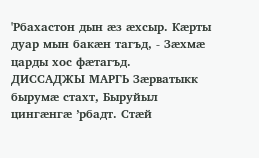'Рбахастон дын æз æхсыр. Кæрты дуар мын бакæн тагъд, - Зæхмæ царды хос фæтагъд.
ДИССАДЖЫ МАРГЬ Зæрватыкк бырумæ стахт, Быруйыл цингæнгæ ’рбадт. Стæй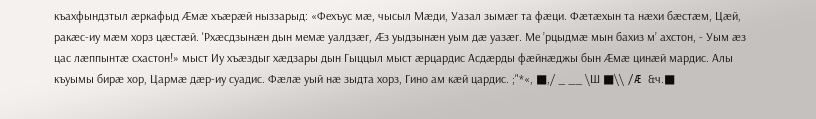къахфындзтыл æркафыд Æмæ хъæрæй ныззарыд: «Фехъус мæ, чысыл Мæди, Уазал зымæг та фæци. Фæтæхын та нæхи бæстæм, Цæй, ракæс-иу мæм хорз цæстæй. 'Рхæсдзынæн дын мемæ уалдзæг, Æз уыдзынæн уым дæ уазæг. Ме ’рцыдмæ мын бахиз м’ ахстон, - Уым æз цас лæппынтæ схастон!» мыст Иу хъæздыг хæдзары дын Гыццыл мыст æрцардис Асдæрды фæйнæджы бын Æмæ цинæй мардис. Алы къуымы бирæ хор, Цармæ дæр-иу суадис. Фæлæ уый нæ зыдта хорз, Гино ам кæй цардис. ;"*«, ■,/ _ __ \Ш ■\\ /Æ &ч.■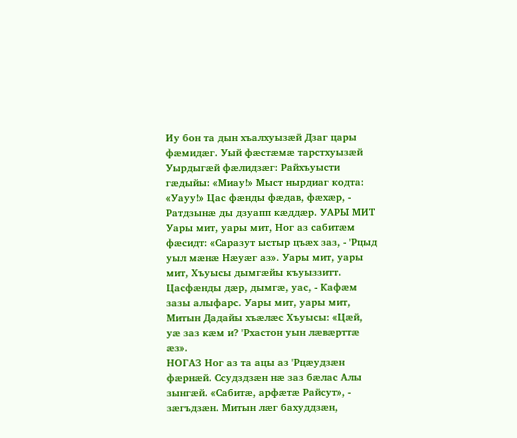Иу бон та дын хъалхуызæй Дзаг цары фæмидæг. Уый фæстæмæ тарстхуызæй Уырдыгæй фæлидзæг: Райхъуысти гæдыйы: «Миау!» Мыст нырдиаг кодта: «Уауу!» Цас фæнды фæдав, фæхæр, - Ратдзынæ ды дзуапп кæддæр. УАРЫ МИТ Уары мит, уары мит, Ног аз сабитæм фæсидт: «Саразут ыстыр цъæх заз, - 'Рцыд уыл мæнæ Нæуæг аз». Уары мит, уары мит, Хъуысы дымгæйы къуыззитт. Цасфæнды дæр, дымгæ, уас, - Кафæм зазы алыфарс. Уары мит, уары мит, Митын Дадайы хъæлæс Хъуысы: «Цæй, уæ заз кæм и? 'Рхастон уын лæвæрттæ æз».
НОГАЗ Ног аз та ацы аз 'Рцæудзæн фæрнæй. Ссудздзæн нæ заз бæлас Алы зынгæй. «Сабитæ, арфæтæ Райсут», - зæгъдзæн. Митын лæг бахуддзæн,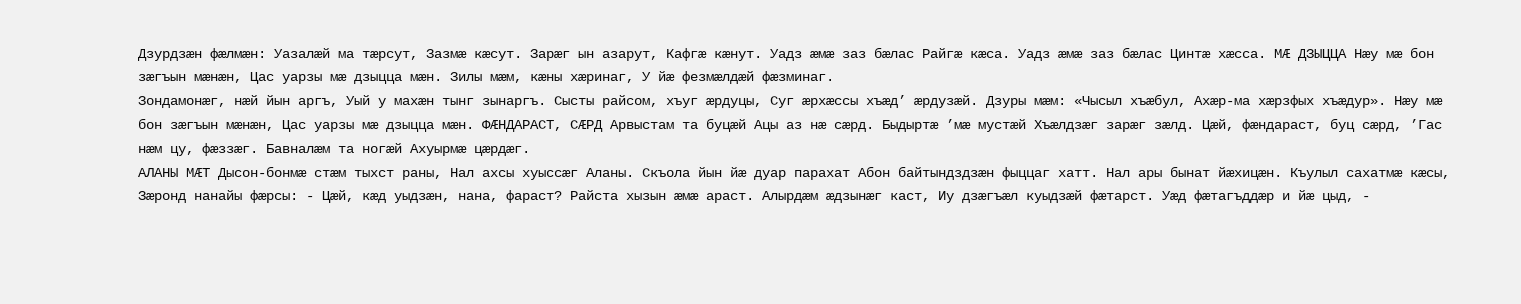Дзурдзæн фæлмæн: Уазалæй ма тæрсут, Зазмæ кæсут. Зарæг ын азарут, Кафгæ кæнут. Уадз æмæ заз бæлас Райгæ кæса. Уадз æмæ заз бæлас Цинтæ хæсса. МÆ ДЗЫЦЦА Нæу мæ бон зæгъын мæнæн, Цас уарзы мæ дзыцца мæн. Зилы мæм, кæны хæринаг, У йæ фезмæлдæй фæзминаг.
Зондамонæг, нæй йын аргъ, Уый у махæн тынг зынаргъ. Сысты райсом, хъуг æрдуцы, Суг æрхæссы хъæд’ æрдузæй. Дзуры мæм: «Чысыл хъæбул, Ахæр-ма хæрзфых хъæдур». Нæу мæ бон зæгъын мæнæн, Цас уарзы мæ дзыцца мæн. ФÆНДАРАСТ, СÆРД Арвыстам та буцæй Ацы аз нæ сæрд. Быдыртæ ’мæ мустæй Хъæлдзæг зарæг зæлд. Цæй, фæндараст, буц сæрд, ’Гас нæм цу, фæззæг. Бавналæм та ногæй Ахуырмæ цæрдæг.
АЛАНЫ МÆТ Дысон-бонмæ стæм тыхст раны, Нал ахсы хуыссæг Аланы. Скъола йын йæ дуар парахат Абон байтындздзæн фыццаг хатт. Нал ары бынат йæхицæн. Къулыл сахатмæ кæсы, Зæронд нанайы фæрсы: - Цæй, кæд уыдзæн, нана, фараст? Райста хызын æмæ араст. Алырдæм æдзынæг каст, Иу дзæгъæл куыдзæй фæтарст. Уæд фæтагъддæр и йæ цыд, -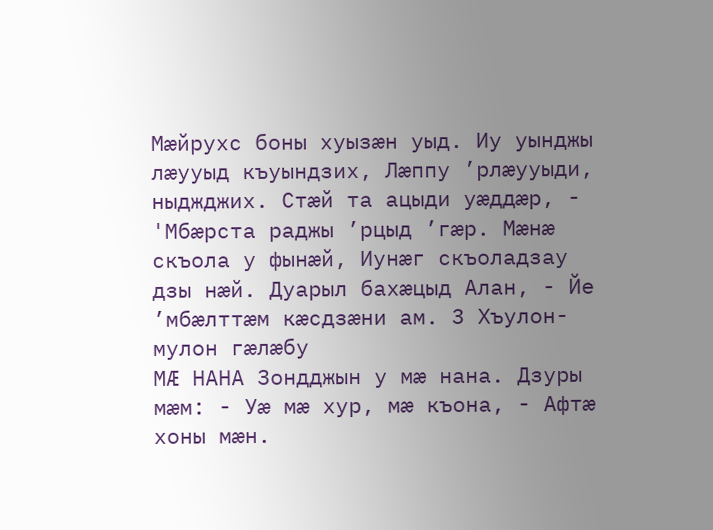Мæйрухс боны хуызæн уыд. Иу уынджы лæууыд къуындзих, Лæппу ’рлæууыди, ныджджих. Стæй та ацыди уæддæр, - 'Мбæрста раджы ’рцыд ’гæр. Мæнæ скъола у фынæй, Иунæг скъоладзау дзы нæй. Дуарыл бахæцыд Алан, - Йе ’мбæлттæм кæсдзæни ам. 3 Хъулон-мулон гæлæбу
МÆ НАНА Зондджын у мæ нана. Дзуры мæм: - Уæ мæ хур, мæ къона, - Афтæ хоны мæн.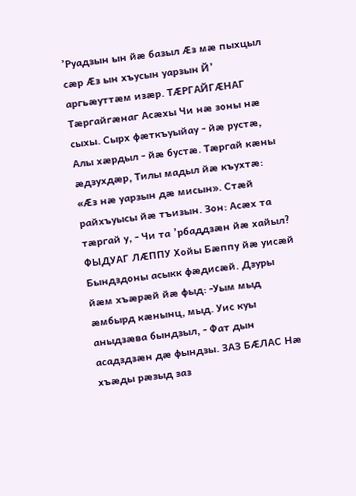’Руадзын ын йæ базыл Æз мæ пыхцыл сæр Æз ын хъусын уарзын Й’ аргьæуттæм изæр. ТÆРГАЙГÆНАГ Тæргайгæнаг Асæхы Чи нæ зоны нæ сыхы. Сырх фæткъуыйау - йæ рустæ, Алы хæрдыл - йæ бустæ. Тæргай кæны æдзухдæр, Тилы мадыл йæ къухтæ: «Æз нæ уарзын дæ мисын». Стæй райхъуысы йæ тъизын. Зон: Асæх та тæргай у, - Чи та ’рбаддзæн йæ хайыл?
ФЫДУАГ ЛÆППУ Хойы Бæппу йæ уисæй Бындздоны асыкк фæдисæй. Дзуры йæм хъæрæй йæ фыд: -Уым мыд æмбырд кæнынц, мыд. Уис куы аныдзæва бындзыл, - Фат дын асадздзæн дæ фындзы. ЗАЗ БÆЛАС Нæ хъæды рæзыд заз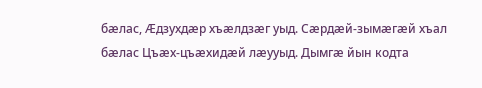бæлас, Æдзухдæр хъæлдзæг уыд. Сæрдæй-зымæгæй хъал бæлас Цъæх-цъæхидæй лæууыд. Дымгæ йын кодта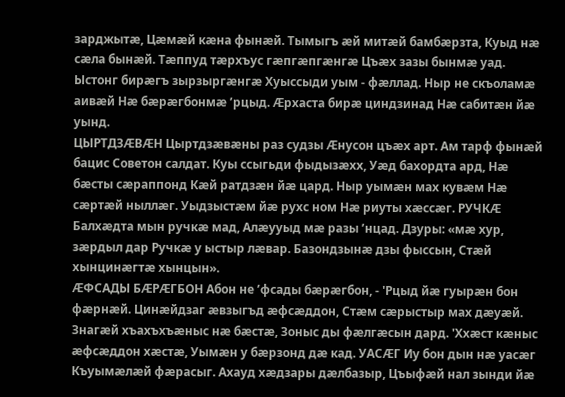зарджытæ, Цæмæй кæна фынæй. Тымыгъ æй митæй бамбæрзта, Куыд нæ сæла бынæй. Тæппуд тæрхъус гæпгæпгæнгæ Цъæх зазы бынмæ уад. Ыстонг бирæгъ зырзыргæнгæ Хуыссыди уым - фæллад. Ныр не скъоламæ аивæй Нæ бæрæгбонмæ ’рцыд. Æрхаста бирæ циндзинад Нæ сабитæн йæ уынд.
ЦЫРТДЗÆВÆН Цыртдзæвæны раз судзы Æнусон цъæх арт. Ам тарф фынæй бацис Советон салдат. Куы ссыгьди фыдызæхх, Уæд бахордта ард, Нæ бæсты сæраппонд Кæй ратдзæн йæ цард. Ныр уымæн мах кувæм Нæ сæртæй ныллæг. Уыдзыстæм йæ рухс ном Нæ риуты хæссæг. РУЧКÆ Балхæдта мын ручкæ мад, Алæууыд мæ разы ’нцад. Дзуры: «мæ хур, зæрдыл дар Ручкæ у ыстыр лæвар. Базондзынæ дзы фыссын, Стæй хынцинæгтæ хынцын».
ÆФСАДЫ БÆРÆГБОН Абон не ’фсады бæрæгбон, - 'Рцыд йæ гуырæн бон фæрнæй. Цинæйдзаг æвзыгъд æфсæддон, Стæм сæрыстыр мах дæуæй. Знагæй хъахъхъæныс нæ бæстæ, Зоныс ды фæлгæсын дард. 'Ххæст кæныс æфсæддон хæстæ, Уымæн у бæрзонд дæ кад. УАСÆГ Иу бон дын нæ уасæг Къуымæлæй фæрасыг. Ахауд хæдзары дæлбазыр, Цъыфæй нал зынди йæ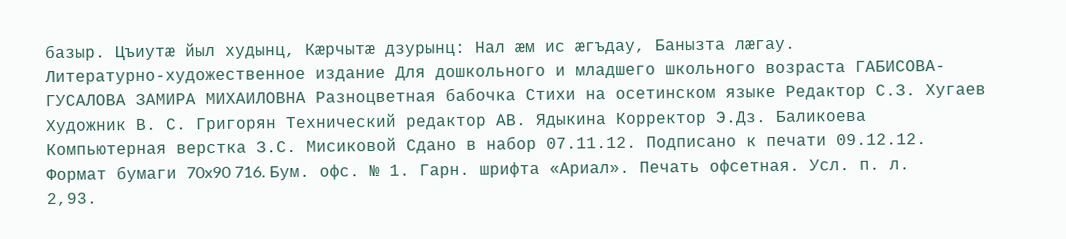базыр. Цъиутæ йыл худынц, Кæрчытæ дзурынц: Нал æм ис æгъдау, Банызта лæгау.
Литературно-художественное издание Для дошкольного и младшего школьного возраста ГАБИСОВА-ГУСАЛОВА ЗАМИРА МИХАИЛОВНА Разноцветная бабочка Стихи на осетинском языке Редактор С.З. Хугаев Художник В. С. Григорян Технический редактор АВ. Ядыкина Корректор Э.Дз. Баликоева Компьютерная верстка З.С. Мисиковой Сдано в набор 07.11.12. Подписано к печати 09.12.12. Формат бумаги 70x90 716. Бум. офс. № 1. Гарн. шрифта «Ариал». Печать офсетная. Усл. п. л. 2,93.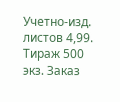Учетно-изд. листов 4,99. Тираж 500 экз. Заказ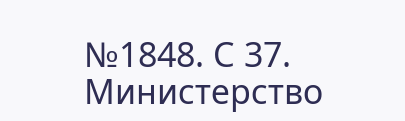№1848. С 37. Министерство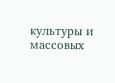культуры и массовых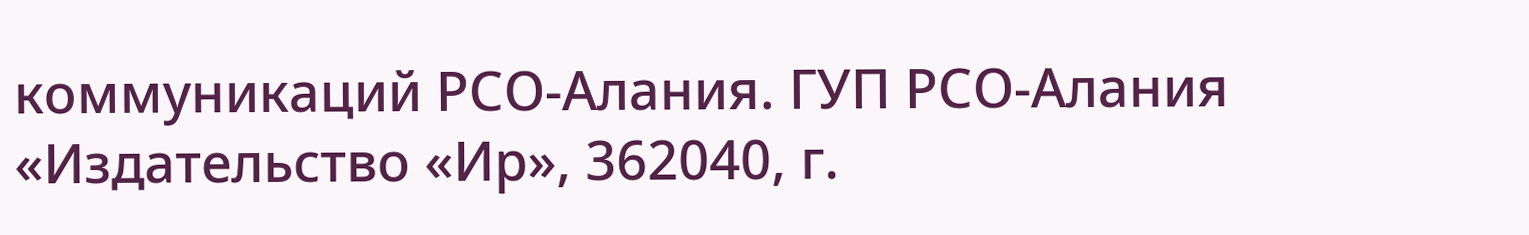коммуникаций РСО-Алания. ГУП РСО-Алания «Издательство «Ир», 362040, г.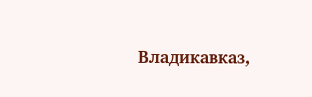Владикавказ,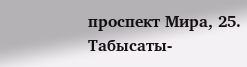проспект Мира, 25.
Табысаты-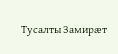Тусалты Замирæт